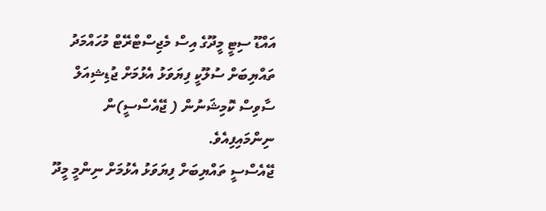އައްޑޫ ސިޓީ މީދޫގެ އިސް މެޖިސްޓްރޭޓް މުހައްމަދު ތައްޔިބަށް ސުލޫކީ ފިޔަވަޅު އެޅުމަށް ޖުޑިޝިއަލް ސާވިސް ކޮމިޝަނުން ( ޖޭއެސްސީ)ން ނިންމައިފިއެވެ.
ޖޭއެސްސީ ތައްޔިބަށް ފިޔަވަޅު އެޅުމަށް ނިންމީ މީދޫ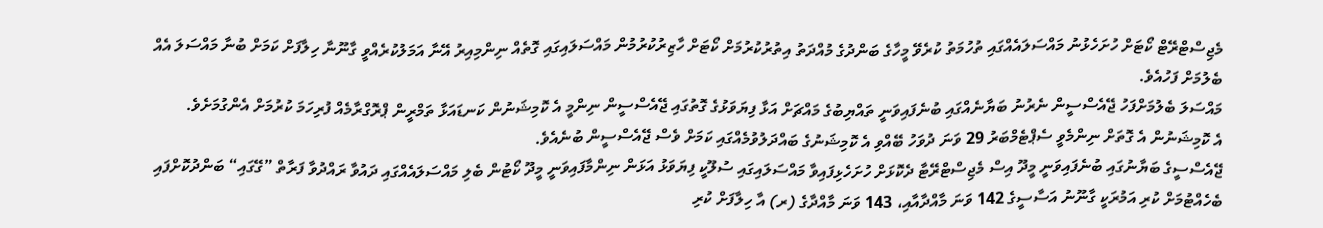މެޖިސްޓްރޭޓް ކޯޓަށް ހުށަހެޅުނު މައްސަލައެއްގައި ތުހުމަތު ކުރެވޭ މީހާގެ ބަންދުގެ މުއްދަތު އިތުރުކުރުމަށް ކޯޓަށް ހާޒިރުކުރުމުން މައްސަލައިގައި ގޮތެއް ނިންމިއިރު އޭނާ އަމަލުކުރެއްވީ ގާނޫނާ ހިލާފަށް ކަމަށް ބުނާ މައްސަލަ އެއް ބެލުމަށް ފަހުއެވެ.
މައްސަލަ ބެލުމަށްފަހު ޖޭއެސްސީން ނެރުނު ބަޔާނެއްގައި ބުނެފައިވަނީ ތައްޔިބުގެ މައްޗަށް އަޅާ ފިޔަވަޅުގެ ގޮތުގައި ޖޭއެސްސީން ނިންމީ އެ ކޮމިޝަނުން ކަނޑައަޅާ ތަމްރީން ޕްރޮގްރާމެއް ފުރިހަމަ ކުރުމަށް އެންގުމަށެވެ.
އެ ކޮމިޝަނުން އެ ގޮތަށް ނިންމެވީ ސެޕްޓެމްބަރު 29 ވަނަ ދުވަހު ބޭއްވި އެ ކޮމިޝަނުގެ ބައްދަލުވުމެއްގައި ކަމަށް ވެސް ޖޭއެސްސީން ބުނެއެވެ.
ޖޭއެސްސީގެ ބަޔާނުގައި ބުނެފައިވަނީ މީދޫ އިސް މެޖިސްޓްރޭޓާ ދެކޮޅަށް ހުށަހެޅިފައިވާ މައްސަލައިގައި ސުލޫކީ ފިޔަވަޅު އަޅަން ނިންމާފައިވަނީ މީދޫ ކޯޓުން ބެލި މައްސަލައެއްގައި ދައުވާ ރައްދުވާ ފަރާތް ”ގޭގައި“ ބަންދުކޮށްފައި ބެހެއްޓުމަށް ކުރި އަމުރަކީ ގާނޫނު އަސާސީގެ 142 ވަނަ މާއްދާއާއި، 143 ވަނަ މާއްދާގެ (ރ) އާ ހިލާފަށް ކުރި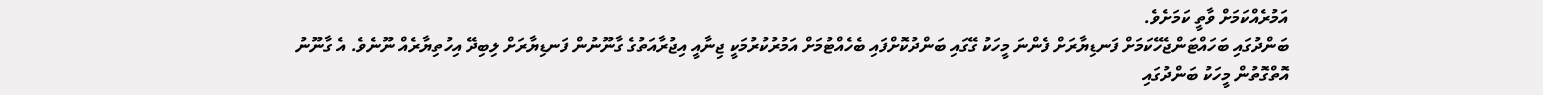އަމުރެއްކަމަށް ވާތީ ކަމަށެވެ.
ބަންދުގައި ބަހައްޓަންޖެހޭކަމަށް ފަނޑިޔާރަށް ފެންނަ މީހަކު ގޭގައި ބަންދުކޮށްފައި ބެހެއްޓުމަށް އަމުރުކުރުމަކީ ޖިނާއީ އިޖުރާއަތުގެ ގާނޫނުން ފަނޑިޔާރަށް ލިބިދޭ އިހުތިޔާރެއް ނޫނެވެ. އެ ގާނޫނު އޮތްގޮތުން މީހަކު ބަންދުގައި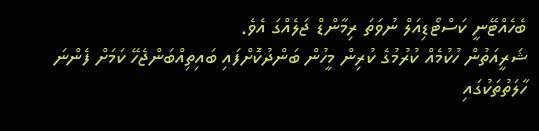ބެހެއްޓޭނީ ކަސްޓޯޑިއަލް ނުވަތަ ރިމާންޑް ޖަލެއްގަ އެވެ.
ޝަރީއަތުން ހުކުމެއް ކުރުމުގެ ކުރިން މީހުން ބަންދުކޮށްފައި ބައިތިއްބަންޖެހޭ ކަމަށް ފެންނަ ހާލަތުތަކުގައި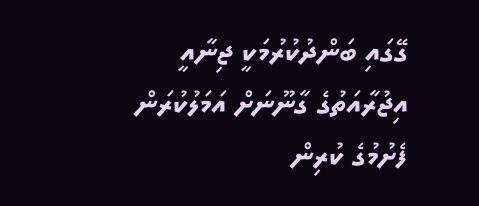ގޭގައި ބަންދުކުރުމަކީ ޖިނާއީ އިޖުރާއަތުގެ ގާނޫނަށް އަމަލުކުރަން ފެށުމުގެ ކުރިން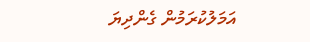އަމަލުކުރަމުން ގެންދިޔަ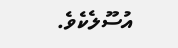އުސޫލެކެވެ.